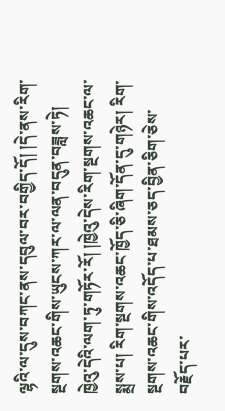ལྷའི་ལ་དུས་བཀང་ནས་དབུལ་བར་བགྱིད་དོ། །དེ་ནས་རིག་སྔགས་འཆང་གིས་ཡུངས་ཀར་ལ་ལན་བདུན་བཟླས་ཏེ། ཁྱེའུ་དེའི་ལག་ཏུ་གཏོར་རོ། །ཁྱེའུ་དེས་རིག་སྔགས་འཆང་ལ་སྨྲས་པ། རིག་སྔགས་འཆང་ཁྱོད་ཅི་ཞིག་དོན་དུ་གཉེར། རིག་སྔགས་འཆང་གིས་འདོད་པ་ཐམས་ཅད་བྱིན་ཅིག་ཅེས་བརྗོད་པར་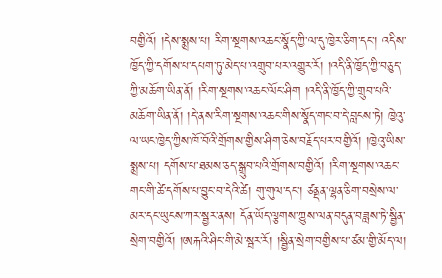བགྱིའོ། །དེས་སྨྲས་པ། རིག་སྔགས་འཆང་སྣོད་ཀྱི་ལ་དུ་ཁྱེར་ཅིག་དང་། འདིས་ཁྱོད་ཀྱི་དགོས་པ་དཔག་ཏུ་མེད་པ་འགྲུབ་པར་འགྱུར་རོ། །འདི་ནི་ཁྱོད་ཀྱི་བཅུད་ཀྱི་མཆོག་ཡིན་ནོ། །རིག་སྔགས་འཆང་ལོང་ཤིག །འདི་ནི་ཁྱོད་ཀྱི་གྲུབ་པའི་མཆོག་ཡིན་ནོ། །དེ་ནས་རིག་སྔགས་འཆང་གིས་སྣོད་གང་བ་དེ་བླངས་ཏེ། ཁྱེའུ་ལ་ཡང་ཁྱེད་ཀྱིས་ཁོ་བོའི་གྲོགས་གྱིས་ཤིག་ཅེས་བརྗོད་པར་བགྱིའོ། །ཁྱེའུ་ཡིས་སྨྲས་པ། དགོས་པ་ཐམས་ཅད་སྒྲུབ་པའི་གྲོགས་བགྱིའོ། །རིག་སྔགས་འཆང་གང་གི་ཚེ་དགོས་པ་བྱུང་བ་དེའི་ཚེ། གུ་གུལ་དང་། ཙནྡན་ལྷན་ཅིག་བསྲེས་ལ་མར་དང་ཡུངས་ཀར་སྦྱར་ནས། དོན་ཡོད་ལྕགས་ཀྱུས་ལན་བདུན་བཟླས་ཏེ་སྦྱིན་སྲེག་བགྱིའོ། །ཨརྐའི་ཤིང་གི་མེ་སྦར་རོ། །སྦྱིན་སྲེག་བགྱིས་པ་ཙམ་གྱི་མོད་ལ།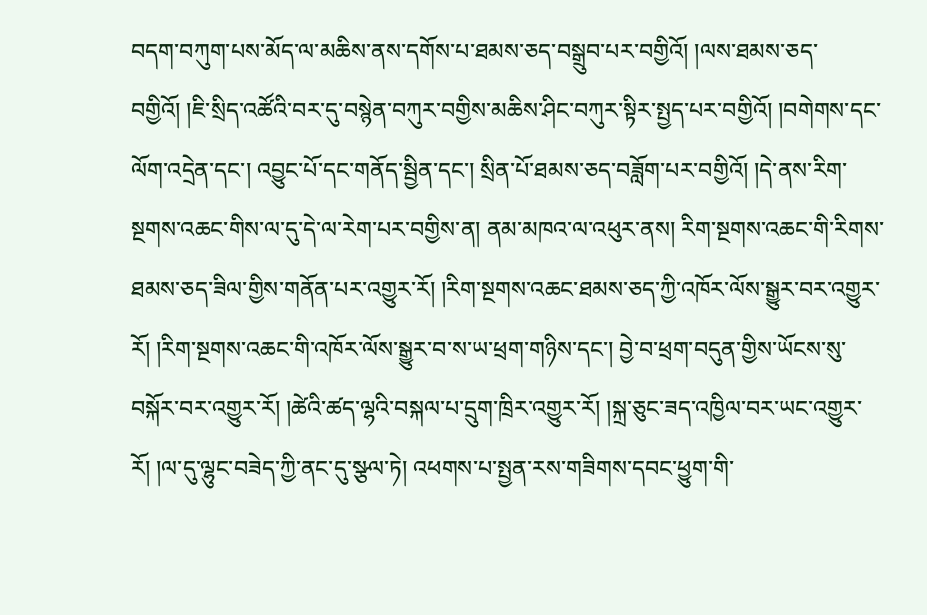བདག་བཀུག་པས་མོད་ལ་མཆིས་ནས་དགོས་པ་ཐམས་ཅད་བསྒྲུབ་པར་བགྱིའོ། །ལས་ཐམས་ཅད་བགྱིའོ། །ཇི་སྲིད་འཚོའི་བར་དུ་བསྙེན་བཀུར་བགྱིས་མཆིས་ཤིང་བཀུར་སྟིར་སྤྱད་པར་བགྱིའོ། །བགེགས་དང་ལོག་འདྲེན་དང་། འབྱུང་པོ་དང་གནོད་སྦྱིན་དང་། སྲིན་པོ་ཐམས་ཅད་བཟློག་པར་བགྱིའོ། །དེ་ནས་རིག་སྔགས་འཆང་གིས་ལ་དུ་དེ་ལ་རེག་པར་བགྱིས་ན། ནམ་མཁའ་ལ་འཕུར་ནས། རིག་སྔགས་འཆང་གི་རིགས་ཐམས་ཅད་ཟིལ་གྱིས་གནོན་པར་འགྱུར་རོ། །རིག་སྔགས་འཆང་ཐམས་ཅད་ཀྱི་འཁོར་ལོས་སྒྱུར་བར་འགྱུར་རོ། །རིག་སྔགས་འཆང་གི་འཁོར་ལོས་སྒྱུར་བ་ས་ཡ་ཕྲག་གཉིས་དང་། བྱེ་བ་ཕྲག་བདུན་གྱིས་ཡོངས་སུ་བསྐོར་བར་འགྱུར་རོ། །ཚེའི་ཚད་ལྷའི་བསྐལ་པ་དྲུག་ཁྲིར་འགྱུར་རོ། །སྐྲ་ཅུང་ཟད་འཁྱིལ་བར་ཡང་འགྱུར་རོ། །ལ་དུ་ལྷུང་བཟེད་ཀྱི་ནང་དུ་སྩལ་ཏེ། འཕགས་པ་སྤྱན་རས་གཟིགས་དབང་ཕྱུག་གི་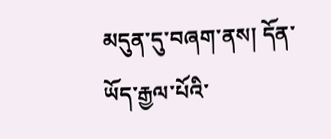མདུན་དུ་བཞག་ནས། དོན་ཡོད་རྒྱལ་པོའི་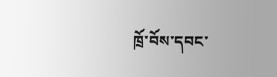ཁྲོ་བོས་དབང་